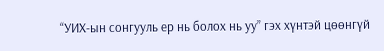“УИХ-ын сонгууль ер нь болох нь уу” гэх хүнтэй цөөнгүй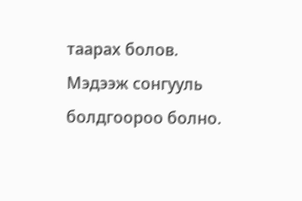таарах болов. Мэдээж сонгууль болдгоороо болно.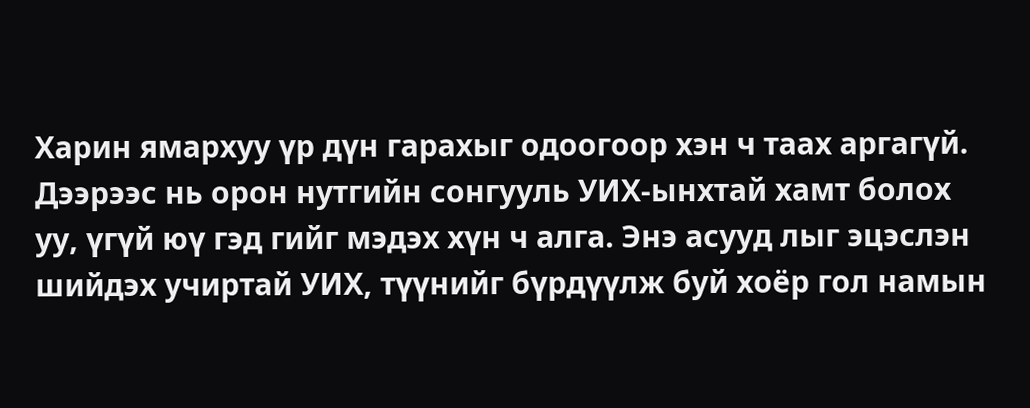Харин ямархуу үр дүн гарахыг одоогоор хэн ч таах аргагүй. Дээрээс нь орон нутгийн сонгууль УИХ-ынхтай хамт болох уу, үгүй юү гэд гийг мэдэх хүн ч алга. Энэ асууд лыг эцэслэн шийдэх учиртай УИХ, түүнийг бүрдүүлж буй хоёр гол намын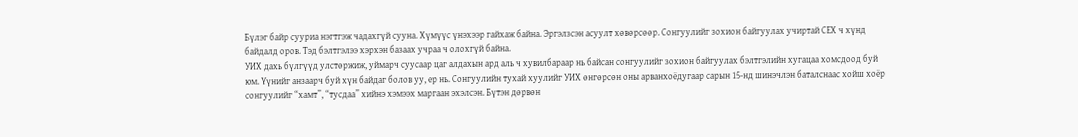Бүлэг байр сууриа нэгтгэж чадахгүй сууна. Хүмүүс үнэхээр гайхаж байна. Эргэлзсэн асуулт хөвөрсөөр. Сонгуулийг зохион байгуулах учиртай СЕХ ч хүнд байдалд оров. Тэд бэлтгэлээ хэрхэн базаах учраа ч олохгүй байна.
УИХ дахь бүлгүүд улстөржиж, уймарч суусаар цаг алдахын ард аль ч хувилбараар нь байсан сонгуулийг зохион байгуулах бэлтгэлийн хугацаа хомсдоод буй юм. Үүнийг анзаарч буй хүн байдаг болов уу, ер нь. Сонгуулийн тухай хуулийг УИХ өнгөрсөн оны арванхоёдугаар сарын 15-нд шинэчлэн баталснаас хойш хоёр сонгуулийг “хамт”, “тусдаа” хийнэ хэмээх маргаан эхэлсэн. Бүтэн дөрвөн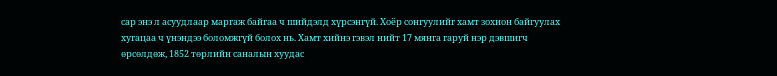сар энэ л асуудлаар маргаж байгаа ч шийдэлд хүрсэнгүй. Хоёр сонгуулийг хамт зохион байгуулах хугацаа ч үнэндээ боломжгүй болох нь. Хамт хийнэ гэвэл нийт 17 мянга гаруй нэр дэвшигч өрсөлдөж, 1852 төрлийн саналын хуудас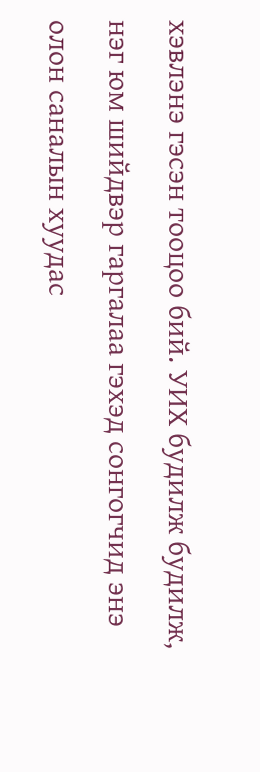хэвлэнэ гэсэн тооцоо бий. УИХ будилж будилж, нэг юм шийдвэр гаргалаа гэхэд сонгогчид энэ олон саналын хуудас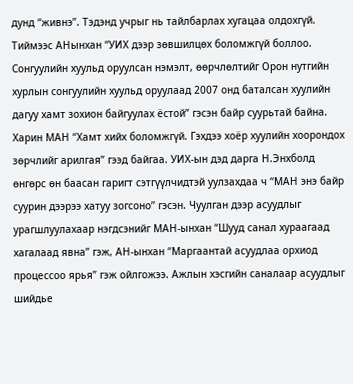дунд “живнэ”. Тэдэнд учрыг нь тайлбарлах хугацаа олдохгүй. Тиймээс АНынхан “УИХ дээр зөвшилцөх боломжгүй боллоо.
Сонгуулийн хуульд оруулсан нэмэлт, өөрчлөлтийг Орон нутгийн хурлын сонгуулийн хуульд оруулаад 2007 онд баталсан хуулийн дагуу хамт зохион байгуулах ёстой” гэсэн байр суурьтай байна. Харин МАН “Хамт хийх боломжгүй. Гэхдээ хоёр хуулийн хоорондох зөрчлийг арилгая” гээд байгаа. УИХ-ын дэд дарга Н.Энхболд өнгөрс өн баасан гаригт сэтгүүлчидтэй уулзахдаа ч “МАН энэ байр суурин дээрээ хатуу зогсоно” гэсэн. Чуулган дээр асуудлыг урагшлуулахаар нэгдсэнийг МАН-ынхан “Шууд санал хураагаад хагалаад явна” гэж, АН-ынхан “Маргаантай асуудлаа орхиод процессоо ярья” гэж ойлгожээ. Ажлын хэсгийн саналаар асуудлыг шийдье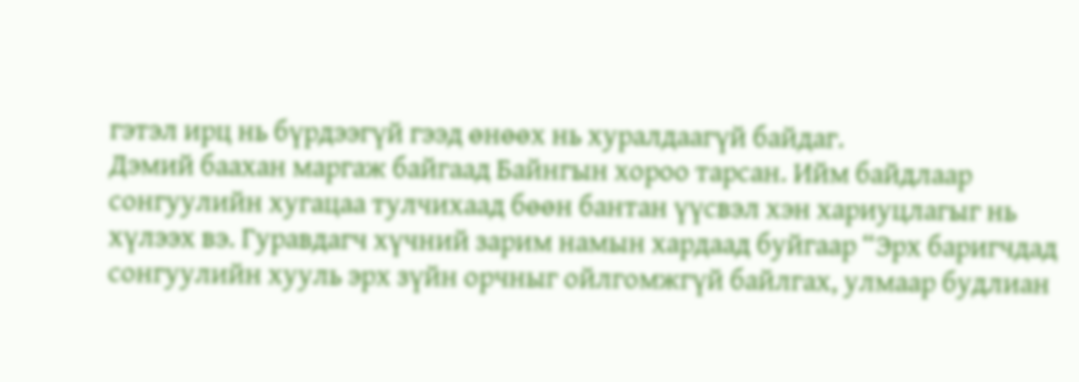гэтэл ирц нь бүрдээгүй гээд өнөөх нь хуралдаагүй байдаг.
Дэмий баахан маргаж байгаад Байнгын хороо тарсан. Ийм байдлаар сонгуулийн хугацаа тулчихаад бөөн бантан үүсвэл хэн хариуцлагыг нь хүлээх вэ. Гуравдагч хүчний зарим намын хардаад буйгаар “Эрх баригчдад сонгуулийн хууль эрх зүйн орчныг ойлгомжгүй байлгах, улмаар будлиан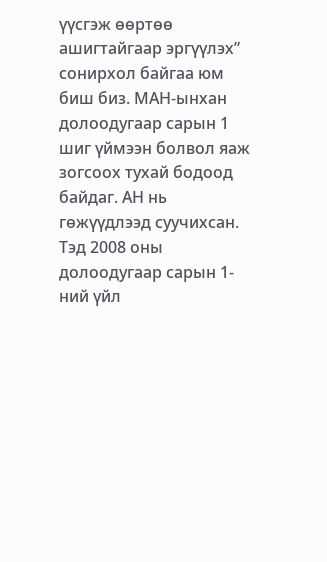үүсгэж өөртөө ашигтайгаар эргүүлэх” сонирхол байгаа юм биш биз. МАН-ынхан долоодугаар сарын 1 шиг үймээн болвол яаж зогсоох тухай бодоод байдаг. АН нь гөжүүдлээд суучихсан. Тэд 2008 оны долоодугаар сарын 1-ний үйл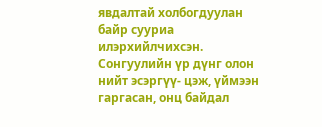явдалтай холбогдуулан байр сууриа илэрхийлчихсэн. Сонгуулийн үр дүнг олон нийт эсэргүү- цэж, үймээн гаргасан, онц байдал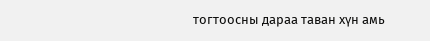тогтоосны дараа таван хүн амь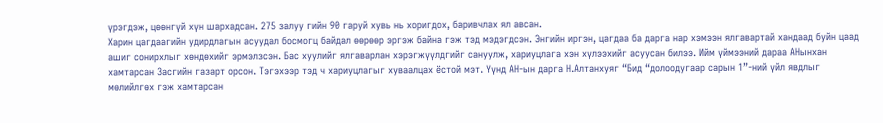үрэгдэж, цөөнгүй хүн шархадсан. 275 залуу гийн 90 гаруй хувь нь хоригдох, баривчлах ял авсан.
Харин цагдаагийн удирдлагын асуудал босмогц байдал өөрөөр эргэж байна гэж тэд мэдэгдсэн. Энгийн иргэн, цагдаа ба дарга нар хэмээн ялгавартай хандаад буйн цаад ашиг сонирхлыг хөндөхийг эрмэлзсэн. Бас хуулийг ялгаварлан хэрэгжүүлдгийг сануулж, хариуцлага хэн хүлээхийг асуусан билээ. Ийм үймээний дараа АНынхан хамтарсан Засгийн газарт орсон. Тэгэхээр тэд ч хариуцлагыг хуваалцах ёстой мэт. Үүнд АН-ын дарга Н.Алтанхуяг “Бид “долоодугаар сарын 1”-ний үйл явдлыг мөлийлгөх гэж хамтарсан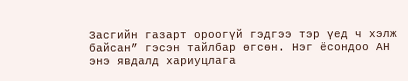Засгийн газарт ороогүй гэдгээ тэр үед ч хэлж байсан” гэсэн тайлбар өгсөн. Нэг ёсондоо АН энэ явдалд хариуцлага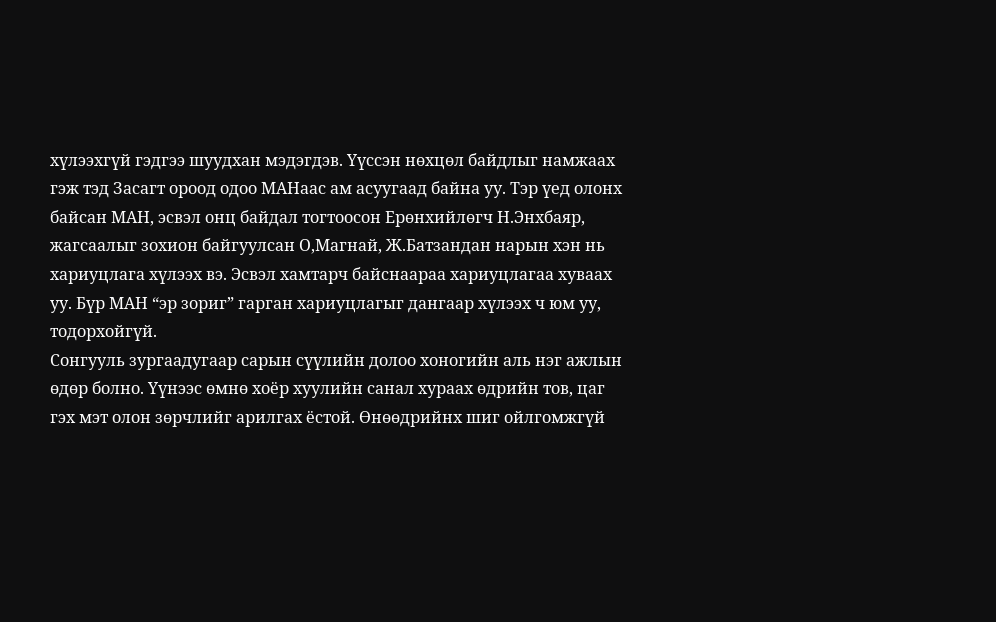хүлээхгүй гэдгээ шуудхан мэдэгдэв. Үүссэн нөхцөл байдлыг намжаах гэж тэд Засагт ороод одоо МАНаас ам асуугаад байна уу. Тэр үед олонх байсан МАН, эсвэл онц байдал тогтоосон Ерөнхийлөгч Н.Энхбаяр, жагсаалыг зохион байгуулсан О,Магнай, Ж.Батзандан нарын хэн нь хариуцлага хүлээх вэ. Эсвэл хамтарч байснаараа хариуцлагаа хуваах уу. Бүр МАН “эр зориг” гарган хариуцлагыг дангаар хүлээх ч юм уу, тодорхойгүй.
Сонгууль зургаадугаар сарын сүүлийн долоо хоногийн аль нэг ажлын өдөр болно. Үүнээс өмнө хоёр хуулийн санал хураах өдрийн тов, цаг гэх мэт олон зөрчлийг арилгах ёстой. Өнөөдрийнх шиг ойлгомжгүй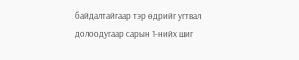байдалтайгаар тэр өдрийг угтвал долоодугаар сарын 1-нийх шиг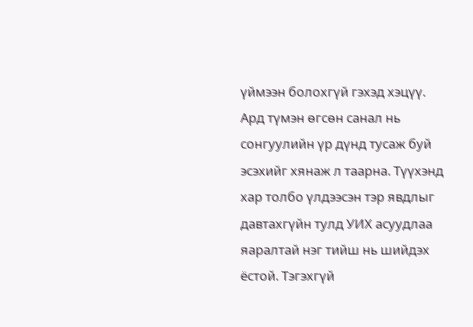үймээн болохгүй гэхэд хэцүү. Ард түмэн өгсөн санал нь сонгуулийн үр дүнд тусаж буй эсэхийг хянаж л таарна. Түүхэнд хар толбо үлдээсэн тэр явдлыг давтахгүйн тулд УИХ асуудлаа яаралтай нэг тийш нь шийдэх ёстой. Тэгэхгүй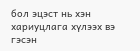бол эцэст нь хэн хариуцлага хүлээх вэ гэсэн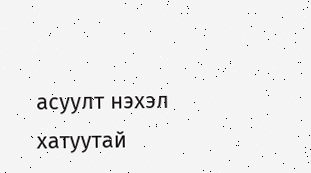асуулт нэхэл хатуутай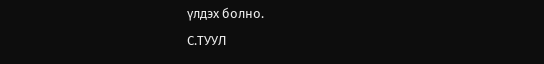үлдэх болно.
С.ТУУЛ